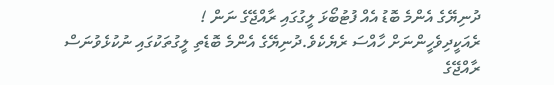ދުނިޔޭގެ އެންމެ ބޮޑު އެއް ފުޓުބޯޅަ ލީގުގައި ރާއްޖޭގެ ނަން !
ރެއަކީދިވެހީންނަށް ހާއްސަ ރެޔެކެވެ.ދުނިޔޭގެ އެންމެ ބޮޑެތި ލީގުތަކުގައި ނުކުޅެވުނަސް ރާއްޖޭގެ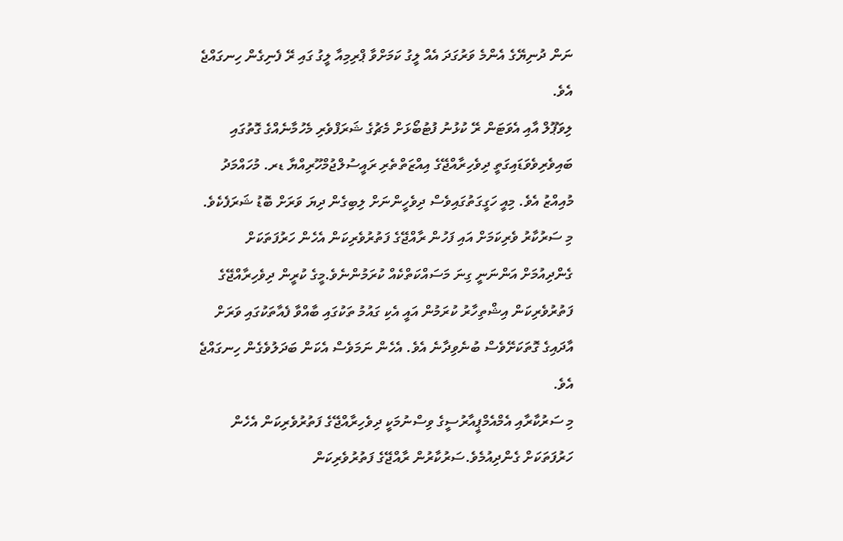ނަން ދުނިޔޭގެ އެންމެ ވަރުގަދަ އެއް ލީގު ކަމަށްވާ ޕްރިމިއާ ލީގު ގައި ރޭ ފެނިގެން ހިނގައްޖެ އެވެ.
ލިވަޕޫލް އާއި އެވަޓަން ރޭ ކުޅުނު ފުޓުބޯޅަށް މެޗުގެ ޝަރަފްވެރި މެހުމާނެއްގެ ގޮތުގައި ބައިވެރިވެވަޑައިގަތީ ދިވެހިރާއްޖޭގެ އިއްޒަތްތެރި ރައީސުލްޖުމްހޫރިއްޔާ ޑރ. މުހައްމަދު މުއިއްޒު އެވެ. މިއީ ހަގީގަތުގައިވެސް ދިވެހީންނަށް ލިބިގެން ދިޔަ ވަރަށް ބޮޑު ޝަރަފެކެވެ.
މި ސަރުކާރު ވެރިކަމަށް އައި ފަހުން ރާއްޖޭގެ ފަތުރުވެރިކަން އެހެން ހަރުފަތަކަށް ގެންދިއުމަށް އަންނަނީ ގިނަ މަސައްކަތްކެއް ކުރަމުންނެވެ.މީގެ ކުރީން ދިވެހިރާއްޖޭގެ ފަތުރުވެރިކަން އިޝްތިހާރު ކުރަމުން އައީ އެކި ގައުމު ތަކުގައި ބާއްވާ ފެއާތަކުގައި ވަރަށް އާދައިގެ ގޮތަކަށޭވެސް ބުނެވިދާނެ އެވެ. އެހެން ނަމަވެސް އެކަން ބަދަލުވެގެން ހިނގައްޖެ އެވެ.
މި ސަރުކާރާއި އެމްއެމްޕީއާރުސީގެ ވިސްނުމަކީ ދިވެހިރާއްޖޭގެ ފަތުރުވެރިކަން އެހެން ހަރުފަތަކަށް ގެންދިއުމެވެ.ސަރުކާރުން ރާއްޖޭގެ ފަތުރުވެރިކަން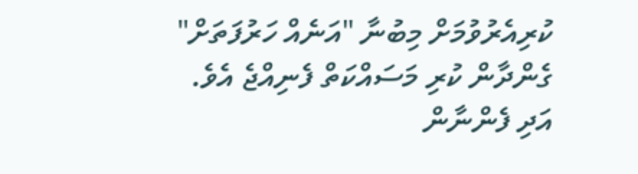ކުރިއެރުވުމަށް މިބުނާ "އަނެއް ހަރުފަތަށް" ގެންދާން ކުރި މަސައްކަތް ފެނިއްޖެ އެވެ. އަދި ފެންނާން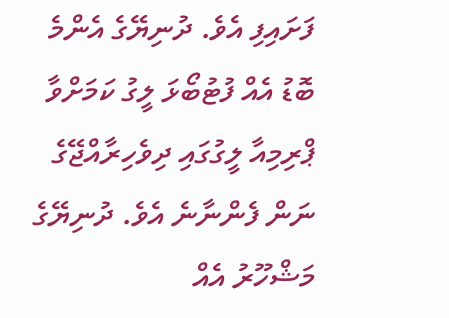ފަށައިފި އެވެ. ދުނިޔޭގެ އެންމެ ބޮޑު އެއް ފުޓުބޯޅަ ލީގު ކަމަށްވާ ޕްރިމިއާ ލީގުގައި ދިވެހިރާއްޖޭގެ ނަން ފެންނާނެ އެވެ. ދުނިޔޭގެ މަޝްހޫރު އެއް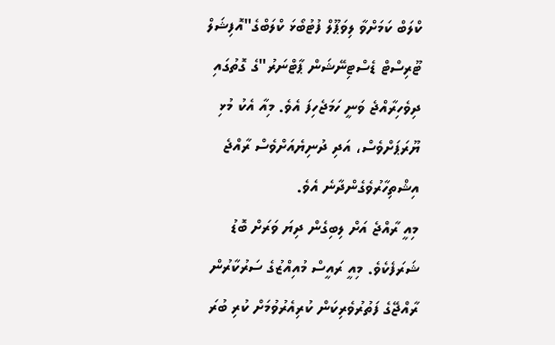ކްލަބް ކަމަށްވާ ލިވަޕޫލް ފުޓުބޯޅަ ކްލަބްގެ"އޮފިޝަލް ޓޫރިސްޓް ޑެސްޓިނޭޝަން ޕާޓްނަރު"ގެ ގޮތުގައި ދިވެހިރާއްޖެ ވަނީ ހަމަޖެހިފަ އެވެ. މިއާ އެކު މުޅި ޔޫރަޕަށްވެސް، އަދި ދުނިޔެއަށްވެސް ރާއްޖެ އިޝްތިހާރުވެގެންދާނެ އެވެ.
މިއީ ރާއްޖެ އަށް ލިބިގެން ދިޔަ ވަރަށް ބޮޑު ޝަރަފެކެވެ. މިއީ ރައީސް މުއިއްޒުގެ ސަރުކާރުން ރާއްޖޭގެ ފަތުރުވެރިކަން ކުރިއެރުވުމަށް ކުރި ބުރަ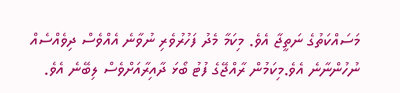މަސައްކަތުގެ ނަތީޖާ އެވެ. މިކަމާ މެދު ފަހުރުވެރި ނުވާނެ އެއްވެސް ދިވެއްސެއް ނުހުންނާނެ އެވެ.މިކަމުން ރާއްޖޭގެ ފުޓު ބޯޅަ ދާއިރާއަށްވެސް ލިބޭނެ އެވެ.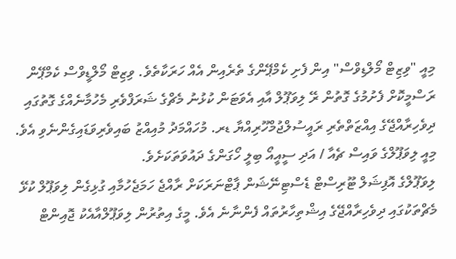މިއީ "ވިޒިޓް މޯލްޑިވްސް" އިން ފެށި ކެމްޕޭންގެ ތެރެއިން އެއް ހަރަކާތެވެ. ވިޒިޓް މޯލްޑީވްސް ކެމްޕޭން ރަސްމީކޮށް ފެށުމުގެ ގޮތުން ރޭ ލިވަޕޫލް އާއި އެވަޓަން ކުޅުނު މެޗްގެ ޝަރަފްވެރި މެހުމާނެއްގެ ގޮތުގައި ދިވެހިރާއްޖޭގެ އިއްޒަތްތެރި ރައީސުލްޖުމްހޫރިއްޔާ ޑރ. މުހައްމަދު މުއިއްޒު ބައިވެރިވަޑައިގެންނެވި އެވެ. މިއީ ލިވަޕޫލްގެ ވައިސް ޗެއާ / އަދި ސީއީއޯ ބިލީ ހޯގަންގެ ދައުވަތަކަށެވެ.
ލިވަޕޫލްގެ އޮފިޝަލް ޓޫރިސްޓް ޑެސްޓިނޭޝަން ޕާޓްނަރަކަށް ރާއްޖެ ހަމަޖެހުމާއި ގުޅިގެން ލިވަޕޫލް ކުޅޭ މެޗްތަކުގައި ދިވެހިރާއްޖޭގެ އިޝްތިހާރުތައް ފެންނާނެ އެވެ. މީގެ އިތުރުން ލިވަޕޫލްއާއެކު ޖޮއިންޓް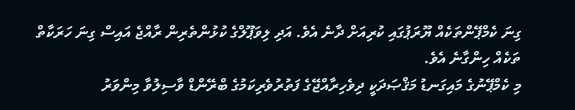ގިނަ ކެމްޕޭންތަކެއް ޔޫރަޕުގައި ކުރިއަށް ދާނެ އެވެ. އަދި ލިވަޕޫލްގެ ކުޅުންތެރިން ރާއްޖެ އައިސް ގިނަ ހަރަކާތް ތަކެއް ހިންގާނެ އެވެ.
މި ކެމްޕޭނުގެ މައިގަނޑު މަޤްޞަދަކީ ދިވެހިރާއްޖޭގެ ފަތުރުވެރިކަމުގެ ބްރޭންޑް ވާސިލުވާ މިންވަރު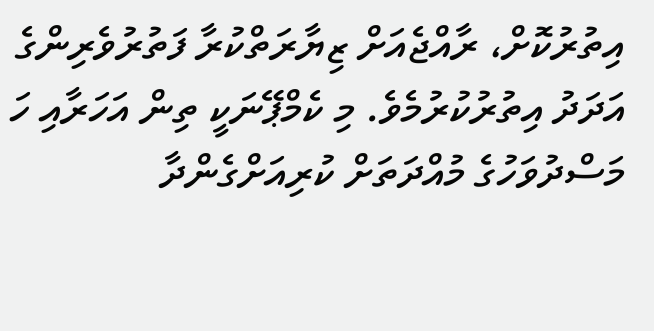އިތުރުކޮށް، ރާއްޖެއަށް ޒިޔާރަތްކުރާ ފަތުރުވެރިންގެ އަދަދު އިތުރުކުރުމެވެ. މި ކެމްޕޭނަކީ ތިން އަހަރާއި ހަ މަސްދުވަހުގެ މުއްދަތަށް ކުރިއަށްގެންދާ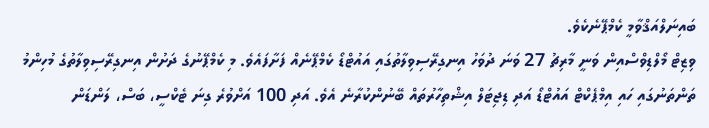ބައިނަލްއަޤްވާމީ ކެމްޕޭނެކެވެ.
ވިޒިޓް މޯލްޑިވްސްއިން ވަނީ މާރިޗު 27 ވަނަ ދުވަހު އިނގިރޭސިވިލާތުގައި އައުޓްޑޯ ކެމްޕޭނެއް ފަށާފައެވެ. މި ކެމްޕޭނުގެ ދަށުން އިނގިރޭސިވިލާތުގެ މުހިންމު ތަންތަނުގައި ހައި އިމްޕެކްޓް އައުޓްޑޯ އަދި ޑިޖިޓަލް އިޝްތިހާރުތައް ބޭނުންކުރާނެ އެވެ. އަދި 100 އަށްވުރެ ގިނަ ޓެކްސީ، ބަސް، ލަންޑަން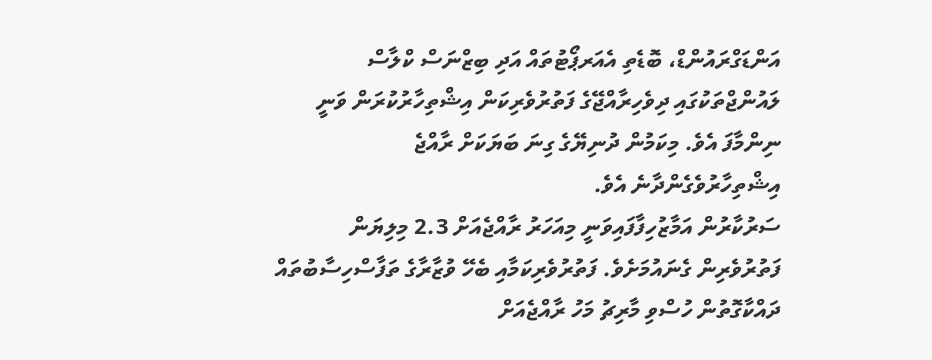އަންޑަގްރައުންޑް، ބޮޑެތި އެއަރޕޯޓުތައް އަދި ބިޒްނަސް ކްލާސް ލައުންޖްތަކުގައި ދިވެހިރާއްޖޭގެ ފަތުރުވެރިކަން އިޝްތިހާރުކުރަން ވަނީ ނިންމާފަ އެވެ. މިކަމުން ދުނިޔޭގެ ގިނަ ބަޔަކަށް ރާއްޖެ އިޝްތިހާރުވެގެންދާނެ އެވެ.
ސަރުކާރުން އަމާޒުހިފާފައިވަނީ މިއަހަރު ރާއްޖެއަށް 2.3 މިލިޔަން ފަތުރުވެރިން ގެނައުމަށެވެ. ފަތުރުވެރިކަމާއި ބެހޭ ވުޒާރާގެ ތަފާސްހިސާބުތައް ދައްކާގޮތުން ހުސްވި މާރިޗު މަހު ރާއްޖެއަށް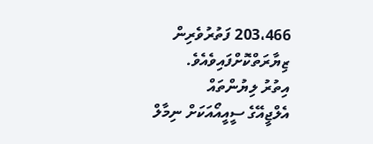203،466 ފަތުރުވެރިން ޒިޔާރަތްކޮށްފައިވެއެވެ.
އިތުރު ލިޔުންތައް
އެލްޖީއޭގެ ސީއީއޯއަކަށް ނިމާލް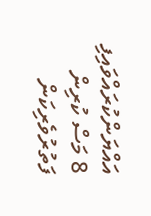އައްޔަންކުރައްވައިފި
8 މަސް ކުރިން
ފަތުރުވެރިކަން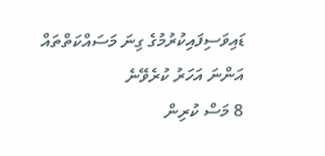ޑައިވަސިފައިކުރުމުގެ ގިނަ މަސައްކަތްތައް އަންނަ އަހަރު ކުރެވޭނެ
8 މަސް ކުރިން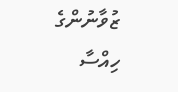ޒުވާނުންގެ ހިއްސާ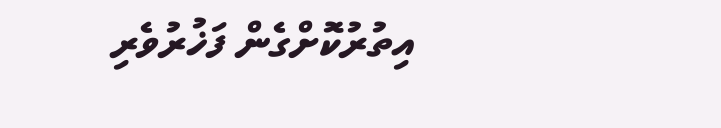އިތުރުކޮށްގެން ފަޚުރުވެރި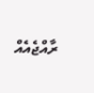ރާއްޖެއެއް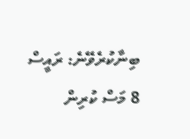ބިނާކުރެވޭނެ: ރައީސް
8 މަސް ކުރިން